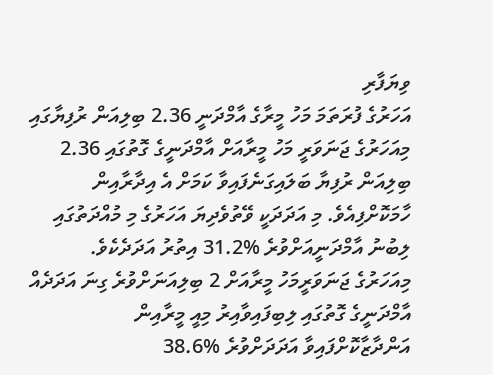ވިޔަފާރި
އަހަރުގެ ފުރަތަމަ މަހު މީރާގެ އާމްދަނީ 2.36 ބިލިއަން ރުފިޔާގައި
މިއަހަރުގެ ޖަނަވަރީ މަހު މީރާއަށް އާމްދަނީގެ ގޮތުގައި 2.36 ބިލިއަން ރުފިޔާ ބަލައިގަނެފައިވާ ކަމަށް އެ އިދާރާއިން ހާމަކޮށްފިއެވެ. މި އަދަދަކީ ވޭތުވެދިޔަ އަހަރުގެ މި މުއްދަތުގައި ލިބުނު އާމްދަނީއަށްވުރެ %31.2 އިތުރު އަދަދެކެވެ.
މިއަހަރުގެ ޖަނަވަރީމަހު މީރާއަށް 2 ބިލިއަނަށްވުރެ ގިނަ އަދަދެއް އާމްދަނީގެ ގޮތުގައި ލިބިފައިވާއިރު މިއީ މީރާއިން އަންދާޒާކޮށްފައިވާ އަދަދަށްވުރެ %38.6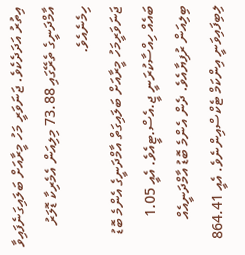އިތުރު އަދަދެކެވެ. ޖަނަވަރީ މަހު މީރާއަށް ބަލައިގަނެފައިވާ އާމްދަނީގެ ތެރޭގައި 73.88 މިލިއަން އެމެރިކާ ޑޮލަރު ހިމެނެއެވެ.
ޖަނަވަރީމަހު މީރާއަށް ބަލައިގަތް އާމްދަނީގެ އެންމެ ބޮޑު ބައެއް ހިއްސާކުރަނީ ޖީ.އެސް.ޓީއެވެ. އެއީ 1.05 ބިލިއަން ރުފިޔާއެވެ. ދެން އެންމެ ބޮޑު އާމްދަނީއެއް ލިބިފައިވަނީ އިންކަމް ޓެކްސްއިންނެވެ. އެއީ 864.41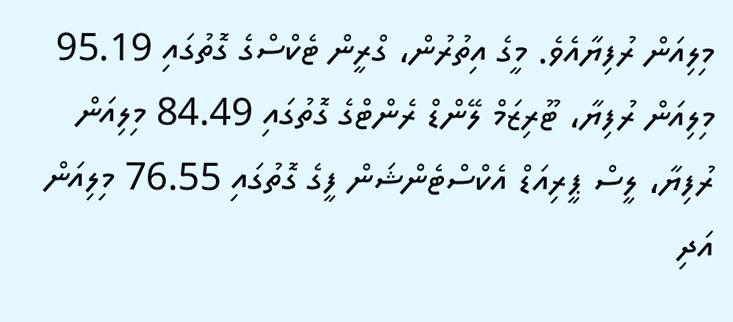މިލިއަން ރުފިޔާއެވެ. މީގެ އިތުރުން، ގްރީން ޓެކްސްގެ ގޮތުގައި 95.19 މިލިއަން ރުފިޔާ، ޓޫރިޒަމް ލޭންޑް ރެންޓްގެ ގޮތުގައި 84.49 މިލިއަން ރުފިޔާ، ލީސް ޕީރިއަޑް އެކްސްޓެންޝަން ފީގެ ގޮތުގައި 76.55 މިލިއަން އަދި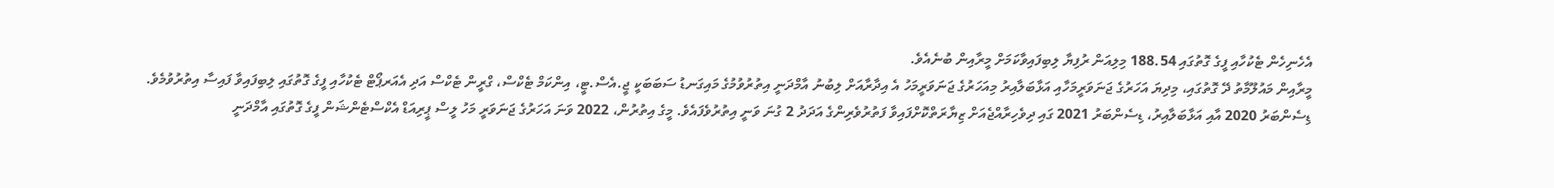އެހެނިހެން ޓެކުހާއި ފީގެ ގޮތުގައި 188.54 މިލިއަން ރުފިޔާ ލިބިފައިވާކަމަށް މީރާއިން ބުނެއެވެ.
މީރާއިން މައުލޫމާތު ދޭ ގޮތުގައި، މިދިޔަ އަހަރުގެ ޖަނަވަރީމަހާއި އަޅާބަލާއިރު މިއަހަރުގެ ޖަނަވަރީމަހު އެ އިދާރާއަށް ލިބުނު އާމްދަނީ އިތުރުވުމުގެ މައިގަނޑު ސަބަބަކީ ޖީ.އެސް.ޓީ، އިންކަމް ޓެކްސް، ގްރީން ޓެކްސް އަދި އެއަރޕޯޓް ޓެކުހާއި ފީގެ ގޮތުގައި ލިބިފައިވާ ފައިސާ އިތުރުވުމެވެ.
ޑިސެންބަރު 2020 އާއި އަޅާބަލާއިރު، ޑިސެންބަރު 2021 ގައި ދިވެހިރާއްޖެއަށް ޒިޔާރަތްކޮށްފައިވާ ފަތުރުވެރިންގެ އަދަދު 2 ގުނަ ވަނީ އިތުރުވެފައެވެ. މީގެ އިތުރުން، 2022 ވަނަ އަހަރުގެ ޖަނަވަރީ މަހު ލީސް ޕީރިއަޑް އެކްސްޓެންޝަން ފީގެ ގޮތުގައި އާމްދަނީ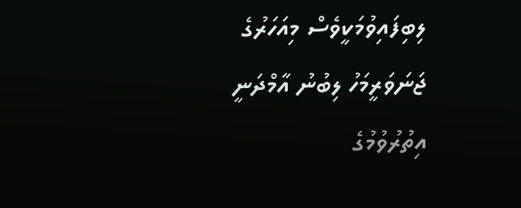ލިބިފައިވުމަކީވެސް މިއަހަރުގެ ޖަނަވަރީމަހު ލިބުނު އާމްދަނީ އިތުރުވުމުގެ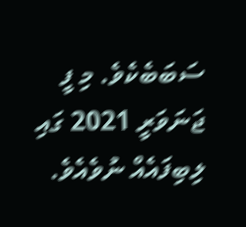ސަބަބެކެވެ. މި ފީ ޖަނަވަރީ 2021 ގައި ލިބިފައެއް ނުވެއެވެ.